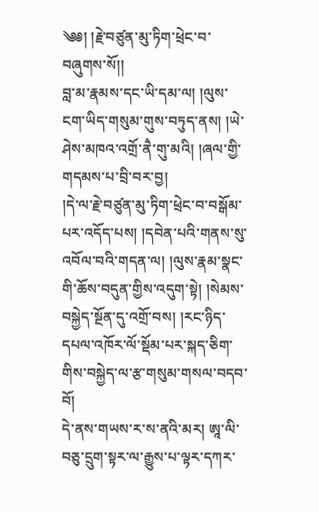༄༅། །རྗེ་བཙུན་མུ་ཏིག་ཕྲེང་བ་བཞུགས་སོ།།
བླ་མ་རྣམས་དང་ཡི་དམ་ལ། །ལུས་ངག་ཡིད་གསུམ་གུས་བཏུད་ནས། །ཡེ་ཤེས་མཁའ་འགྲོ་ནཻ་གུ་མའི། །ཞལ་གྱི་གདམས་པ་བྲི་བར་བྱ།
།དེ་ལ་རྗེ་བཙུན་མུ་ཏིག་ཕྲེང་བ་བསྒོམ་པར་འདོད་པས། །དབེན་པའི་གནས་སུ་འབོལ་བའི་གདན་ལ། །ལུས་རྣམ་སྣང་གི་ཆོས་བདུན་གྱིས་འདུག་སྟེ། །སེམས་བསྐྱེད་སྔོན་དུ་འགྲོ་བས། །རང་ཉིད་དཔལ་འཁོར་ལོ་སྡོམ་པར་སྐད་ཅིག་གིས་བསྐྱེད་ལ་རྩ་གསུམ་གསལ་བདབ་བོ།
དེ་ནས་གཡས་ར་ས་ནའི་མར། ཨཱ་ལི་བཅུ་དྲུག་སྟར་ལ་རྒྱུས་པ་ལྟར་དཀར་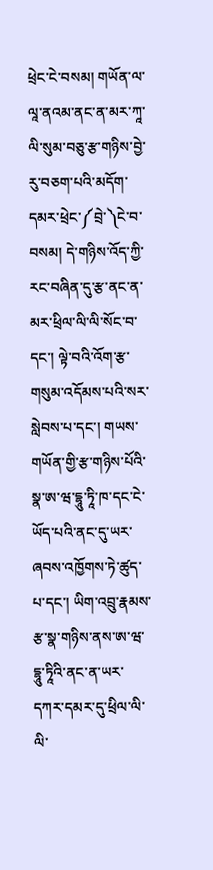ཕྲེང་ངེ་བསམ། གཡོན་ལ་ལཱ་ནའམ་ནང་ན་མར་ཀཱ་ལི་སུམ་བཅུ་རྩ་གཉིས་བྱེ་རུ་བཅག་པའི་མདོག་དམར་ཕྲེང་༼བྲེ་༽ངེ་བ་བསམ། དེ་གཉིས་འོད་ཀྱི་རང་བཞིན་དུ་རྩ་ནང་ན་མར་ཕྲིལ་ལི་ལི་སོང་བ་དང་། ལྟེ་བའི་འོག་རྩ་གསུམ་འདོམས་པའི་སར་སླེབས་པ་དང་། གཡས་གཡོན་གྱི་རྩ་གཉིས་པོའི་སྣ་ཨ་ཝ་དྷཱུ་ཏཱི་ཁ་དང་ངེ་ཡོད་པའི་ནང་དུ་ཡར་ཞབས་འཁྱོགས་ཏེ་ཚུད་པ་དང་། ཡིག་འབྲུ་རྣམས་རྩ་སྣ་གཉིས་ནས་ཨ་ཝ་དྷཱུ་ཏཱིའི་ནང་ན་ཡར་དཀར་དམར་དུ་ཕྲིལ་ལི་ལི་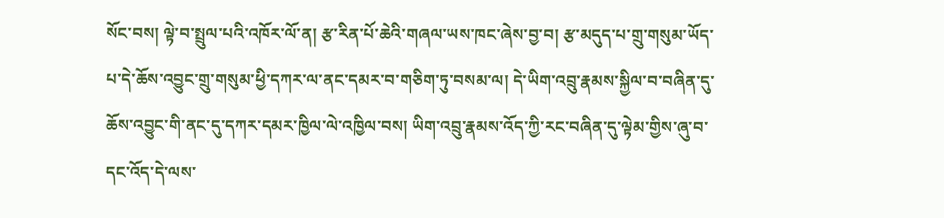སོང་བས། ལྟེ་བ་སྤྲུལ་པའི་འཁོར་ལོ་ན། རྩ་རིན་པོ་ཆེའི་གཞལ་ཡས་ཁང་ཞེས་བྱ་བ། རྩ་མདུད་པ་གྲུ་གསུམ་ཡོད་པ་དེ་ཆོས་འབྱུང་གྲུ་གསུམ་ཕྱི་དཀར་ལ་ནང་དམར་བ་གཅིག་ཏུ་བསམ་ལ། དེ་ཡིག་འབྲུ་རྣམས་སྐྱིལ་བ་བཞིན་དུ་ཆོས་འབྱུང་གི་ནང་དུ་དཀར་དམར་ཁྱིལ་ལེ་འཁྱིལ་བས། ཡིག་འབྲུ་རྣམས་འོད་ཀྱི་རང་བཞིན་དུ་ལྟེམ་གྱིས་ཞུ་བ་དང་འོད་དེ་ལས་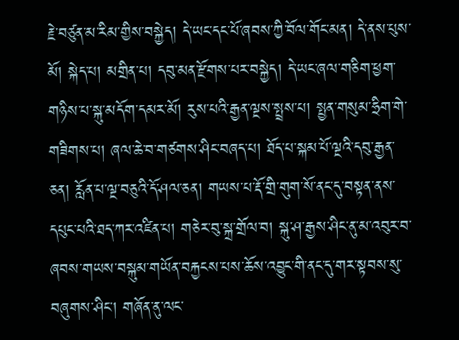རྗེ་བཙུན་མ་རིམ་གྱིས་བསྐྱེད། དེ་ཡང་དང་པོ་ཞབས་ཀྱི་བོལ་གོང་མན། དེ་ནས་པུས་མོ། སྐེད་པ། མགྲིན་པ། དབུ་མན་རྫོགས་པར་བསྐྱེད། དེ་ཡང་ཞལ་གཅིག་ཕྱག་གཉིས་པ་སྐུ་མདོག་དམར་མོ། རུས་པའི་རྒྱན་ལྔས་སྤྲས་པ། སྤྱན་གསུམ་ཧྲིག་གེ་གཟིགས་པ། ཞལ་ཆེ་བ་གཙགས་ཤིང་བཞད་པ། ཐོད་པ་སྐམ་པོ་ལྔའི་དབུ་རྒྱན་ཅན། རློན་པ་ལྔ་བཅུའི་དོ་ཤལ་ཅན། གཡས་པ་རྡོ་གྲི་གུག་སོ་ནང་དུ་བསྟན་ནས་དཔུང་པའི་ཐད་ཀར་འཛིན་པ། གཅེར་བུ་སྐྲ་གྲོལ་བ། སྐུ་ཤ་རྒྱས་ཤིང་ནུ་མ་འབུར་བ་ཞབས་གཡས་བསྐུམ་གཡོན་བརྐྱངས་པས་ཆོས་འབྱུང་གི་ནང་དུ་གར་སྟབས་སུ་བཞུགས་ཤིང་། གཞོན་ནུ་ལང་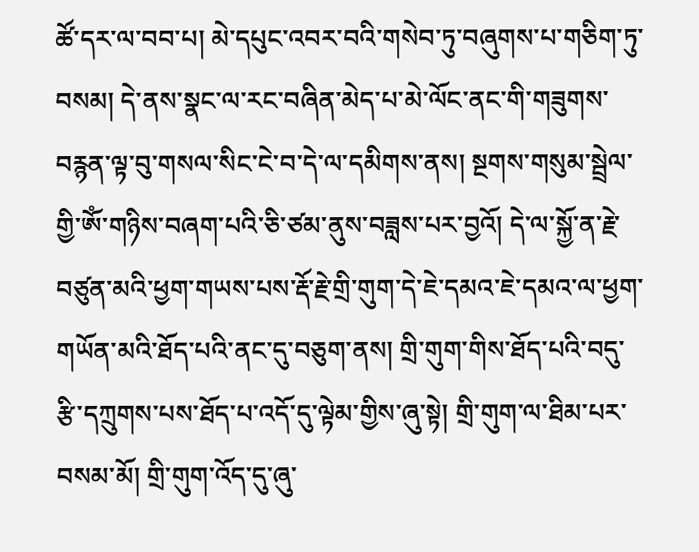ཚོ་དར་ལ་བབ་པ། མེ་དཔུང་འབར་བའི་གསེབ་ཏུ་བཞུགས་པ་གཅིག་ཏུ་བསམ། དེ་ནས་སྣང་ལ་རང་བཞིན་མེད་པ་མེ་ལོང་ནང་གི་གཟུགས་བརྙན་ལྟ་བུ་གསལ་སིང་ངེ་བ་དེ་ལ་དམིགས་ནས། སྔགས་གསུམ་སྦྲེལ་གྱི་ཨོཾ་གཉིས་བཞག་པའི་ཅི་ཙམ་ནུས་བཟླས་པར་བྱའོ། དེ་ལ་སྐྱོ་ན་རྗེ་བཙུན་མའི་ཕྱག་གཡས་པས་རྡོ་རྗེ་གྲི་གུག་དེ་ཇེ་དམའ་ཇེ་དམའ་ལ་ཕྱག་གཡོན་མའི་ཐོད་པའི་ནང་དུ་བཅུག་ནས། གྲི་གུག་གིས་ཐོད་པའི་བདུ་རྩི་དཀྲུགས་པས་ཐོད་པ་འདོ་དུ་ལྟེམ་གྱིས་ཞུ་སྟེ། གྲི་གུག་ལ་ཐིམ་པར་བསམ་མོ། གྲི་གུག་འོད་དུ་ཞུ་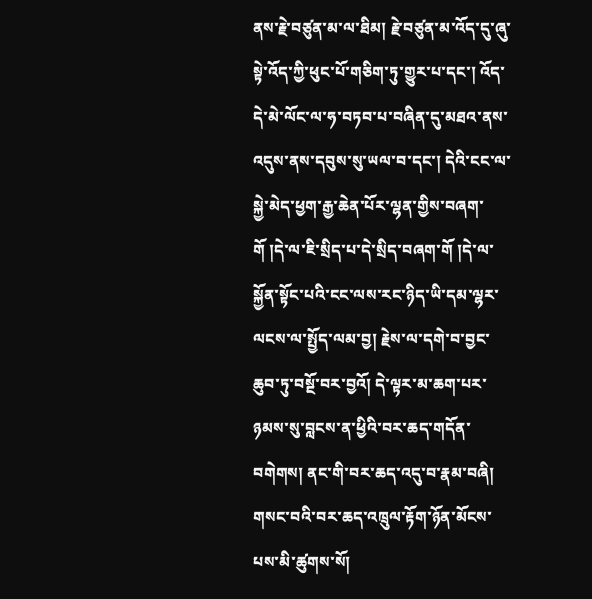ནས་རྗེ་བཙུན་མ་ལ་ཐིམ། རྗེ་བཙུན་མ་འོད་དུ་ཞུ་སྟེ་འོད་ཀྱི་ཕུང་པོ་གཅིག་ཏུ་གྱུར་པ་དང་། འོད་དེ་མེ་ལོང་ལ་ཧ་བཏབ་པ་བཞིན་དུ་མཐའ་ནས་འདུས་ནས་དབུས་སུ་ཡལ་བ་དང་། དེའི་ངང་ལ་སྐྱེ་མེད་ཕྱག་རྒྱ་ཆེན་པོར་ལྷན་གྱིས་བཞག་གོ །དེ་ལ་ཇི་སྲིད་པ་དེ་སྲིད་བཞག་གོ །དེ་ལ་སྐྱོན་སྟོང་པའི་ངང་ལས་རང་ཉིད་ཡི་དམ་ལྷར་ལངས་ལ་སྤྱོད་ལམ་བྱ། རྗེས་ལ་དགེ་བ་བྱང་ཆུབ་ཏུ་བསྔོ་བར་བྱའོ། དེ་ལྟར་མ་ཆག་པར་ཉམས་སུ་བླངས་ན་ཕྱིའི་བར་ཆད་གདོན་བགེགས། ནང་གི་བར་ཆད་འདུ་བ་རྣམ་བཞི། གསང་བའི་བར་ཆད་འཁྲུལ་རྟོག་ཉོན་མོངས་པས་མི་ཚུགས་སོ།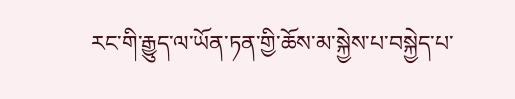རང་གི་རྒྱུད་ལ་ཡོན་ཏན་གྱི་ཆོས་མ་སྐྱེས་པ་བསྐྱེད་པ་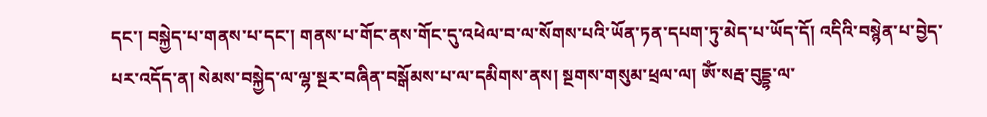དང་། བསྐྱེད་པ་གནས་པ་དང་། གནས་པ་གོང་ནས་གོང་དུ་འཕེལ་བ་ལ་སོགས་པའི་ཡོན་ཏན་དཔག་ཏུ་མེད་པ་ཡོད་དོ། འདིའི་བསྙེན་པ་བྱེད་པར་འདོད་ན། སེམས་བསྐྱེད་ལ་ལྷ་སྔར་བཞིན་བསྒོམས་པ་ལ་དམིགས་ནས། སྔགས་གསུམ་ཕྲལ་ལ། ཨོཾ་སརྦ་བུདྡྷ་ལ་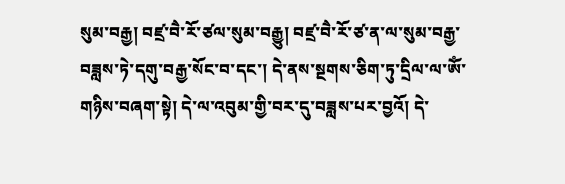སུམ་བརྒྱ། བཛྲ་བཻ་རོ་ཙལ་སུམ་བརྒྱུ། བཛྲ་བཻ་རོ་ཙ་ན་ལ་སུམ་བརྒྱ་བཟླས་ཏེ་དགུ་བརྒྱ་སོང་བ་དང་། དེ་ནས་སྔགས་ཅིག་ཏུ་དྲིལ་ལ་ཨོཾ་གཉིས་བཞག་སྟེ། དེ་ལ་འབུམ་གྱི་བར་དུ་བཟླས་པར་བྱའོ། དེ་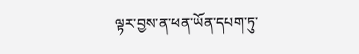ལྟར་བྱས་ན་ཕན་ཡོན་དཔག་ཏུ་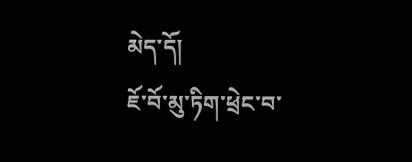མེད་དོ།
ཇོ་བོ་མུ་ཏིག་ཕྲེང་བ་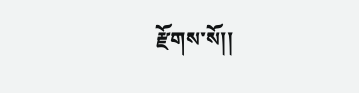རྫོགས་སོ།།